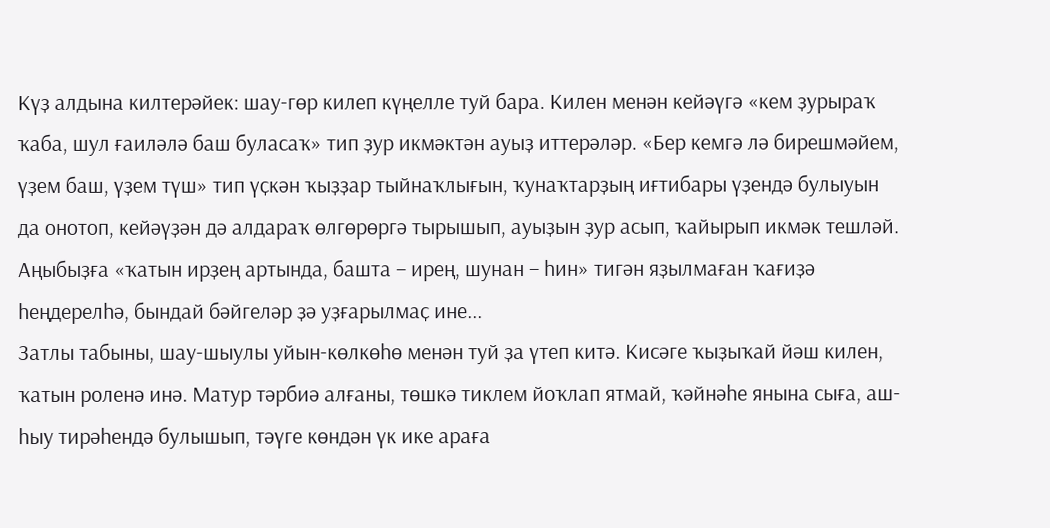Күҙ алдына килтерәйек: шау-гөр килеп күңелле туй бара. Килен менән кейәүгә «кем ҙурыраҡ ҡаба, шул ғаиләлә баш буласаҡ» тип ҙур икмәктән ауыҙ иттерәләр. «Бер кемгә лә бирешмәйем, үҙем баш, үҙем түш» тип үҫкән ҡыҙҙар тыйнаҡлығын, ҡунаҡтарҙың иғтибары үҙендә булыуын да онотоп, кейәүҙән дә алдараҡ өлгөрөргә тырышып, ауыҙын ҙур асып, ҡайырып икмәк тешләй. Аңыбыҙға «ҡатын ирҙең артында, башта – ирең, шунан – һин» тигән яҙылмаған ҡағиҙә һеңдерелһә, бындай бәйгеләр ҙә уҙғарылмаҫ ине...
Затлы табыны, шау-шыулы уйын-көлкөһө менән туй ҙа үтеп китә. Кисәге ҡыҙыҡай йәш килен, ҡатын роленә инә. Матур тәрбиә алғаны, төшкә тиклем йоҡлап ятмай, ҡәйнәһе янына сыға, аш-һыу тирәһендә булышып, тәүге көндән үк ике араға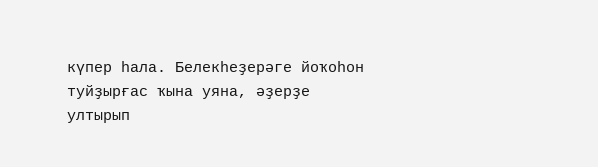күпер һала. Белекһеҙерәге йоҡоһон туйҙырғас ҡына уяна, әҙерҙе ултырып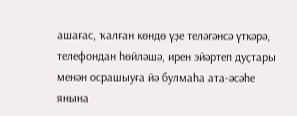ашағас, ҡалған көндө үҙе теләгәнсә үткәрә, телефондан һөйләшә, ирен эйәртеп дуҫтары менән осрашыуға йә булмаһа ата-әсәһе янына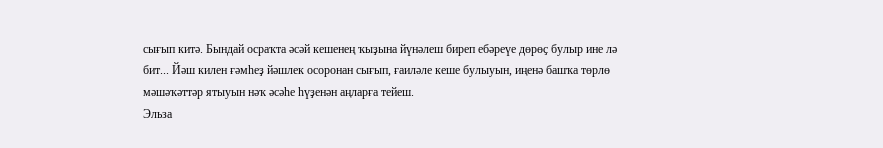сығып китә. Бындай осраҡта әсәй кешенең ҡыҙына йүнәлеш биреп ебәреүе дөрөҫ булыр ине лә бит... Йәш килен ғәмһеҙ йәшлек осоронан сығып, ғаиләле кеше булыуын, иңенә башҡа төрлө мәшәҡәттәр ятыуын нәҡ әсәһе һүҙенән аңларға тейеш.
Эльза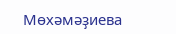Мөхәмәҙиева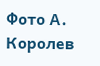Фото А. Королев